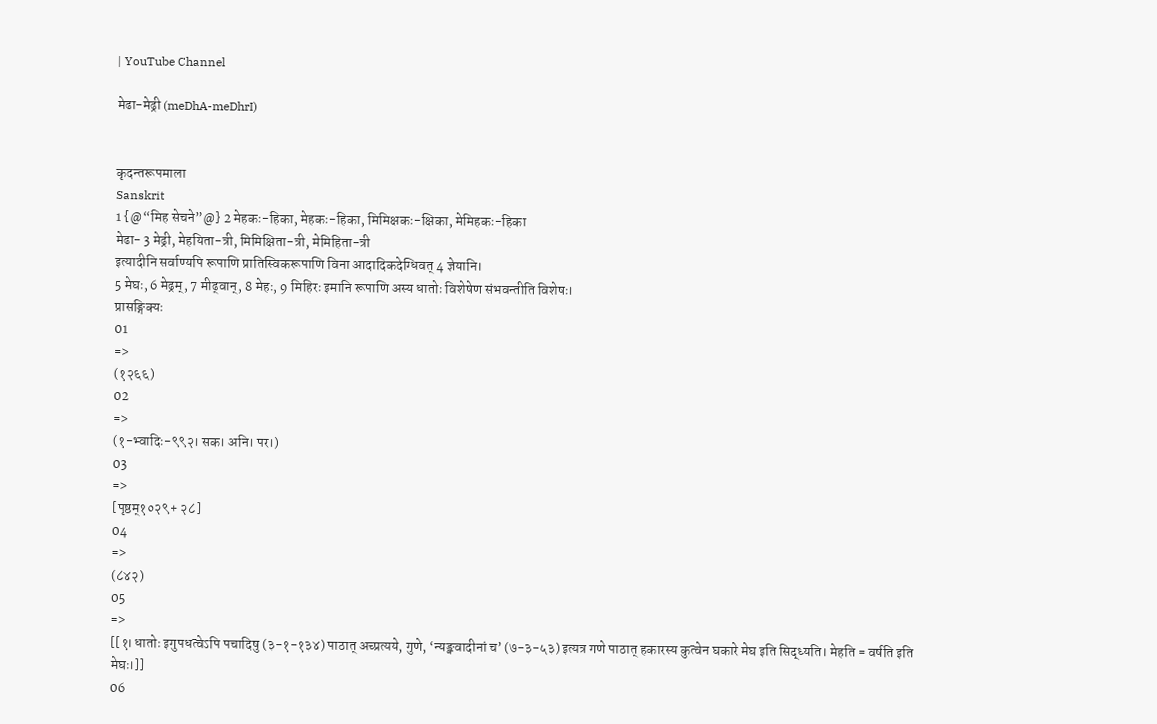| YouTube Channel

मेढा-मेढ्री (meDhA-meDhrI)


कृदन्तरूपमाला
Sanskrit
1 {@“मिह सेचने”@} 2 मेहकः-हिका, मेहकः-हिका, मिमिक्षकः-क्षिका, मेमिहकः-हिका
मेढा- 3 मेढ्री, मेहयिता-त्री, मिमिक्षिता-त्री, मेमिहिता-त्री
इत्यादीनि सर्वाण्यपि रूपाणि प्रातिस्विकरूपाणि विना आदादिकदेग्धिवत् 4 ज्ञेयानि।
5 मेघः, 6 मेढ्रम्, 7 मीढ्वान्, 8 मेहः, 9 मिहिरः इमानि रूपाणि अस्य धातोः विशेषेण संभवन्तीति विशेषः।
प्रासङ्गिक्यः
01
=>
(१२६६)
02
=>
(१-भ्वादिः-९९२। सक। अनि। पर।)
03
=>
[पृष्ठम्१०२९+ २८]
04
=>
(८४२)
05
=>
[[१। धातोः इगुपधत्वेऽपि पचादिषु (३-१-१३४) पाठात् अच्प्रत्यये, गुणे, ‘न्यङ्क्वादीनां च’ (७-३-५३) इत्यत्र गणे पाठात् हकारस्य कुत्वेन घकारे मेघ इति सिद्ध्यति। मेहति = वर्षति इति मेघः।]]
06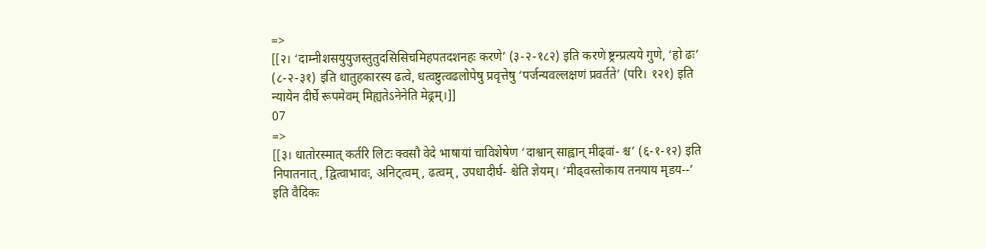=>
[[२। ‘दाम्नीशसयुयुजस्तुतुदसिसिचमिहपतदशनहः करणे’ (३-२-१८२) इति करणे ष्ट्रन्प्रत्यये गुणे, ‘हो ढः’ (८-२-३१) इति धातुहकारस्य ढत्वे, धत्वष्टुत्वढलोपेषु प्रवृत्तेषु ‘पर्जन्यवल्लक्षणं प्रवर्तते’ (परि। १२१) इति न्यायेन दीर्घे रूपमेवम् मिह्यतेऽनेनेति मेढ्रम्।]]
07
=>
[[३। धातोरस्मात् कर्तरि लिटः क्वसौ वेदे भाषायां चाविशेषेण ‘दाश्वान् साह्वान् मीढ्वां- श्च’ (६-१-१२) इति निपातनात्, द्वित्वाभावः, अनिट्त्वम्, ढत्वम्, उपधादीर्घ- श्चेति ज्ञेयम्। ‘मीढ्वस्तोकाय तनयाय मृडय--’ इति वैदिकः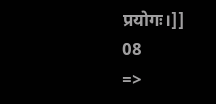प्रयोगः।]]
08
=>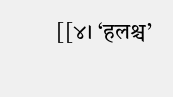[[४। ‘हलश्च’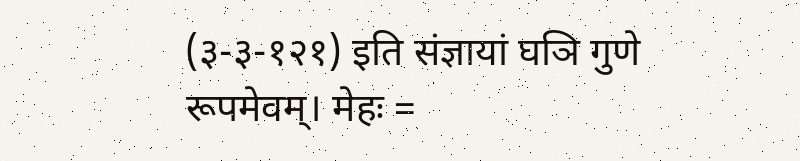(३-३-१२१) इति संज्ञायां घञि गुणे रूपमेवम्। मेहः =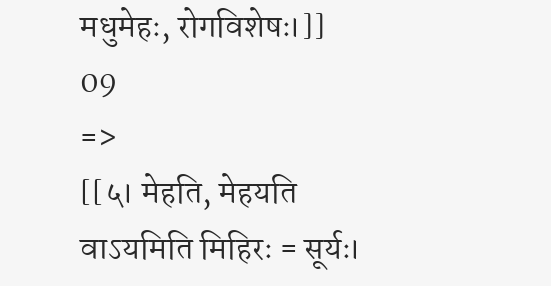मधुमेहः, रोगविशेषः।]]
09
=>
[[५। मेहति, मेहयति वाऽयमिति मिहिरः = सूर्यः।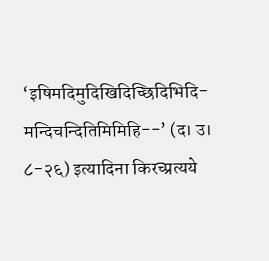‘इषिमदिमुदिखिदिच्छिदिभिदि- मन्दिचन्दितिमिमिहि--’ (द। उ। ८-२६) इत्यादिना किरच्प्रत्यये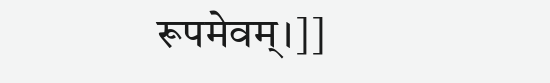रूपमेवम्।]]